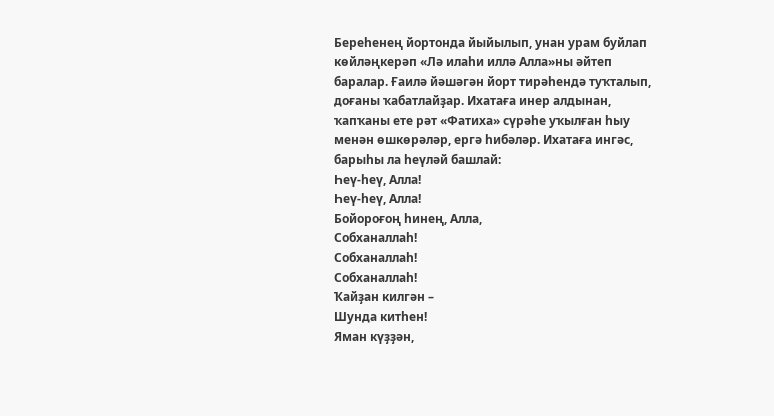Береһенең йортонда йыйылып, унан урам буйлап көйләңкерәп «Лә илаһи иллә Алла»ны әйтеп баралар. Ғаилә йәшәгән йорт тирәһендә туҡталып, доғаны ҡабатлайҙар. Ихатаға инер алдынан, ҡапҡаны ете рәт «Фатиха» сүрәһе уҡылған һыу менән өшкөрәләр, ергә һибәләр. Ихатаға ингәс, барыһы ла һеүләй башлай:
Һеү-һеү, Алла!
Һеү-һеү, Алла!
Бойороғоң һинең, Алла,
Собханаллаһ!
Собханаллаһ!
Собханаллаһ!
Ҡайҙан килгән –
Шунда китһен!
Яман күҙҙән,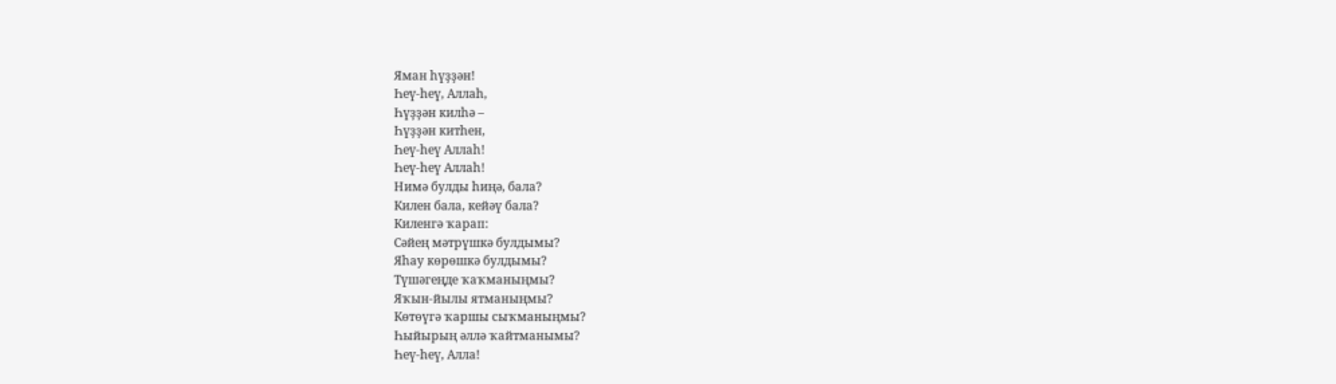Яман һүҙҙән!
Һеү-һеү, Аллаһ,
Һүҙҙән килһә –
Һүҙҙән китһен,
Һеү-һеү Аллаһ!
Һеү-һеү Аллаһ!
Нимә булды һиңә, бала?
Килен бала, кейәү бала?
Киленгә ҡарап:
Сәйең мәтрүшкә булдымы?
Яһау көрөшкә булдымы?
Түшәгеңде ҡаҡманыңмы?
Яҡын-йылы ятманыңмы?
Көтөүгә ҡаршы сыҡманыңмы?
Һыйырың әллә ҡайтманымы?
Һеү-һеү, Алла!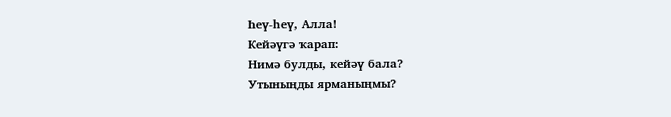Һеү-һеү, Алла!
Кейәүгә ҡарап:
Нимә булды, кейәү бала?
Утыныңды ярманыңмы?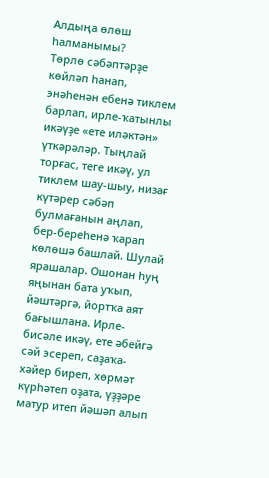Алдыңа өлөш һалманымы?
Төрлө сәбәптәрҙе көйләп һанап, энәһенән ебенә тиклем барлап, ирле-ҡатынлы икәүҙе «ете иләктән» үткәрәләр. Тыңлай торғас, теге икәү, ул тиклем шау-шыу, низағ күтәрер сәбәп булмағанын аңлап, бер-береһенә ҡарап көлөшә башлай. Шулай ярашалар. Ошонан һуң яңынан бата уҡып, йәштәргә, йортҡа аят бағышлана. Ирле-бисәле икәү, ете әбейгә сәй эсереп, саҙаҡа-хәйер биреп, хөрмәт күрһәтеп оҙата, үҙҙәре матур итеп йәшәп алып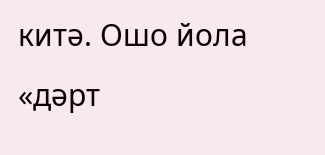китә. Ошо йола «дәрт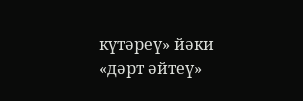күтәреү» йәки «дәрт әйтеү»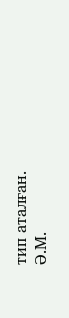тип аталған.
Ә.М.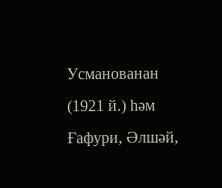Усманованан (1921 й.) һәм Ғафури, Әлшәй,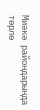Миәкә райондарында төрлө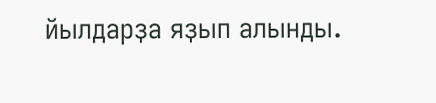йылдарҙа яҙып алынды.